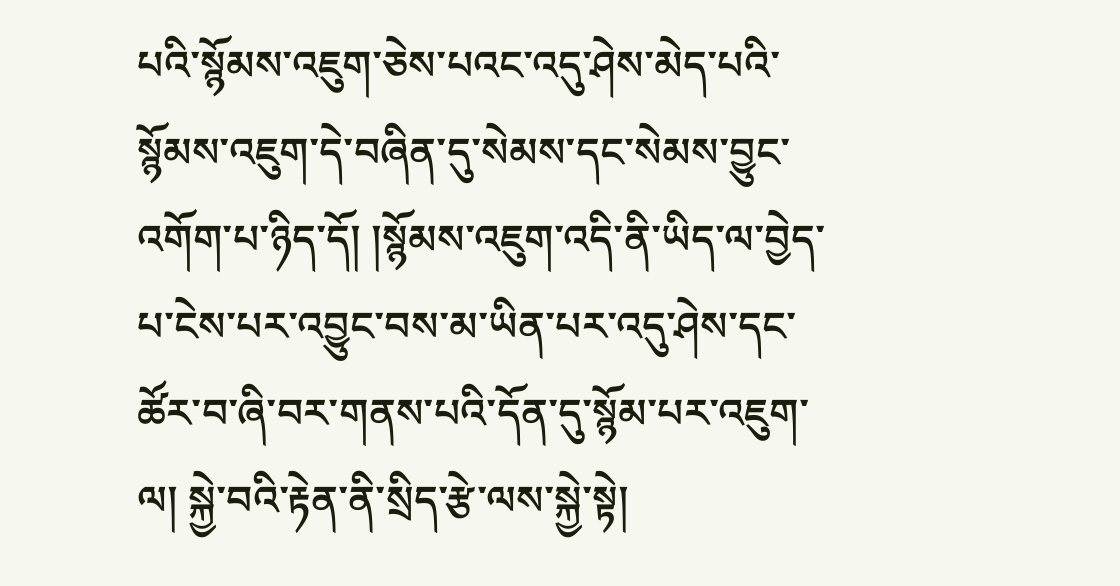པའི་སྙོམས་འཇུག་ཅེས་པའང་འདུ་ཤེས་མེད་པའི་སྙོམས་འཇུག་དེ་བཞིན་དུ་སེམས་དང་སེམས་བྱུང་འགོག་པ་ཉིད་དོ། །སྙོམས་འཇུག་འདི་ནི་ཡིད་ལ་བྱེད་པ་ངེས་པར་འབྱུང་བས་མ་ཡིན་པར་འདུ་ཤེས་དང་ཚོར་བ་ཞི་བར་གནས་པའི་དོན་དུ་སྙོམ་པར་འཇུག་ལ། སྐྱེ་བའི་རྟེན་ནི་སྲིད་རྩེ་ལས་སྐྱེ་སྟེ།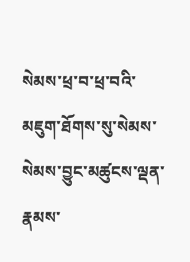སེམས་ཕྲ་བ་ཕྲ་བའི་མཇུག་ཐོགས་སུ་སེམས་སེམས་བྱུང་མཚུངས་ལྡན་རྣམས་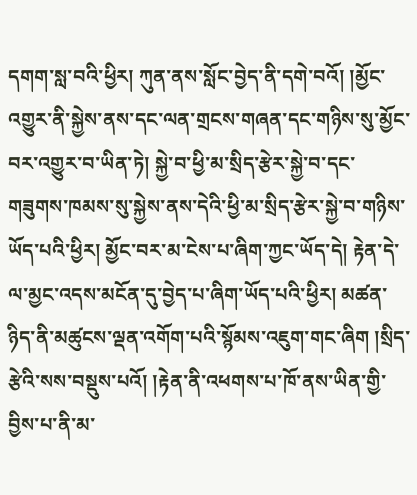དགག་སླ་བའི་ཕྱིར། ཀུན་ནས་སློང་བྱེད་ནི་དགེ་བའོ། །མྱོང་འགྱུར་ནི་སྐྱེས་ནས་དང་ལན་གྲངས་གཞན་དང་གཉིས་སུ་མྱོང་བར་འགྱུར་བ་ཡིན་ཏེ། སྐྱེ་བ་ཕྱི་མ་སྲིད་རྩེར་སྐྱེ་བ་དང་གཟུགས་ཁམས་སུ་སྐྱེས་ནས་དེའི་ཕྱི་མ་སྲིད་རྩེར་སྐྱེ་བ་གཉིས་ཡོད་པའི་ཕྱིར། མྱོང་བར་མ་ངེས་པ་ཞིག་ཀྱང་ཡོད་དེ། རྟེན་དེ་ལ་མྱང་འདས་མངོན་དུ་བྱེད་པ་ཞིག་ཡོད་པའི་ཕྱིར། མཚན་ཉིད་ནི་མཚུངས་ལྡན་འགོག་པའི་སྙོམས་འཇུག་གང་ཞིག །སྲིད་རྩེའི་སས་བསྡུས་པའོ། །རྟེན་ནི་འཕགས་པ་ཁོ་ནས་ཡིན་གྱི་བྱིས་པ་ནི་མ་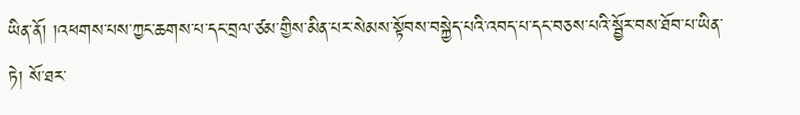ཡིན་ནོ། །འཕགས་པས་ཀྱང་ཆགས་པ་དང་བྲལ་ཙམ་གྱིས་མིན་པར་སེམས་སྟོབས་བསྐྱེད་པའི་འབད་པ་དང་བཅས་པའི་སྦྱོར་བས་ཐོབ་པ་ཡིན་ཏེ། སོ་ཐར་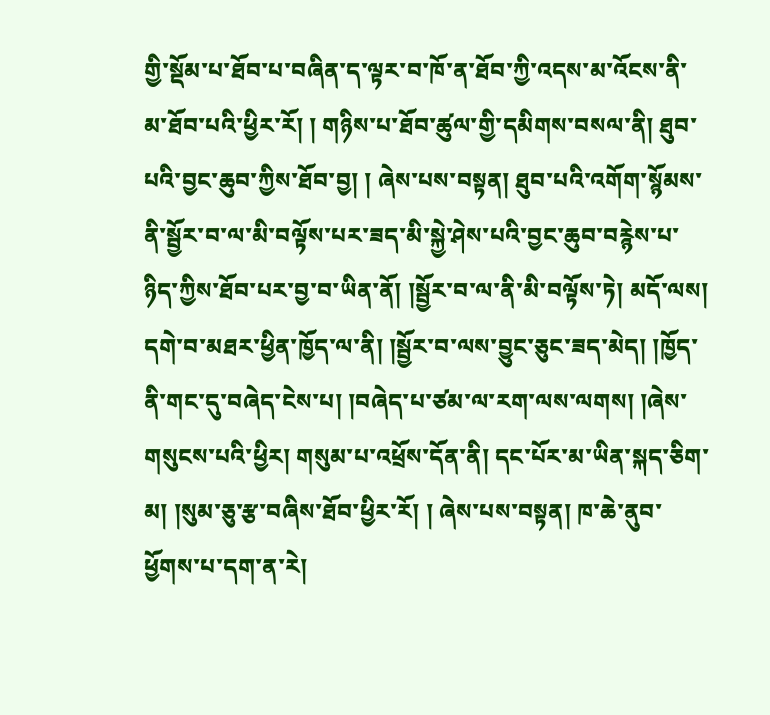གྱི་སྡོམ་པ་ཐོབ་པ་བཞིན་ད་ལྟར་བ་ཁོ་ན་ཐོབ་ཀྱི་འདས་མ་འོངས་ནི་མ་ཐོབ་པའི་ཕྱིར་རོ། ། གཉིས་པ་ཐོབ་ཚུལ་གྱི་དམིགས་བསལ་ནི། ཐུབ་པའི་བྱང་ཆུབ་ཀྱིས་ཐོབ་བྱ། ། ཞེས་པས་བསྟན། ཐུབ་པའི་འགོག་སྙོམས་ནི་སྦྱོར་བ་ལ་མི་བལྟོས་པར་ཟད་མི་སྐྱེ་ཤེས་པའི་བྱང་ཆུབ་བརྙེས་པ་ཉིད་ཀྱིས་ཐོབ་པར་བྱ་བ་ཡིན་ནོ། །སྦྱོར་བ་ལ་ནི་མི་བལྟོས་ཏེ། མདོ་ལས། དགེ་བ་མཐར་ཕྱིན་ཁྱོད་ལ་ནི། །སྦྱོར་བ་ལས་བྱུང་ཅུང་ཟད་མེད། །ཁྱོད་ནི་གང་དུ་བཞེད་ངེས་པ། །བཞེད་པ་ཙམ་ལ་རག་ལས་ལགས། །ཞེས་གསུངས་པའི་ཕྱིར། གསུམ་པ་འཕྲོས་དོན་ནི། དང་པོར་མ་ཡིན་སྐད་ཅིག་མ། །སུམ་ཅུ་རྩ་བཞིས་ཐོབ་ཕྱིར་རོ། ། ཞེས་པས་བསྟན། ཁ་ཆེ་ནུབ་ཕྱོགས་པ་དག་ན་རེ།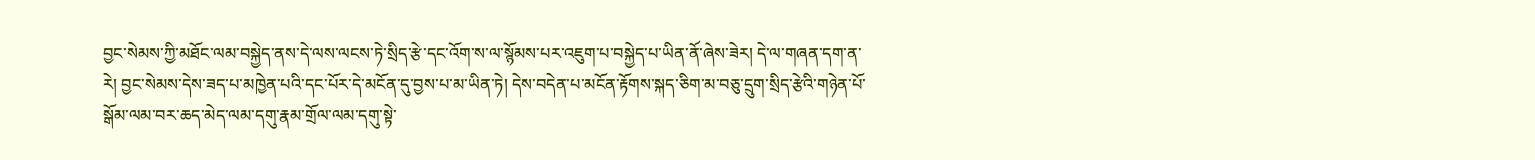བྱང་སེམས་ཀྱི་མཐོང་ལམ་བསྐྱེད་ནས་དེ་ལས་ལངས་ཏེ་སྲིད་རྩེ་དང་འོག་ས་ལ་སྙོམས་པར་འཇུག་པ་བསྐྱེད་པ་ཡིན་ནོ་ཞེས་ཟེར། དེ་ལ་གཞན་དག་ན་རེ། བྱང་སེམས་དེས་ཟད་པ་མཁྱེན་པའི་དང་པོར་དེ་མངོན་དུ་བྱས་པ་མ་ཡིན་ཏེ། དེས་བདེན་པ་མངོན་རྟོགས་སྐད་ཅིག་མ་བཅུ་དྲུག་སྲིད་རྩེའི་གཉེན་པོ་སྒོམ་ལམ་བར་ཆད་མེད་ལམ་དགུ་རྣམ་གྲོལ་ལམ་དགུ་སྟེ་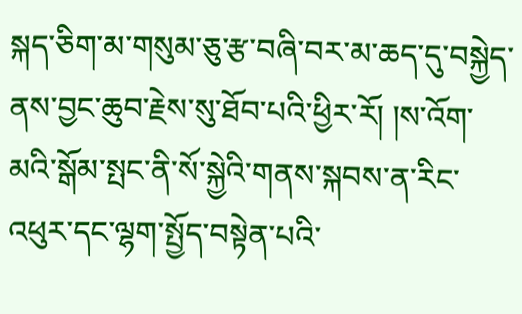སྐད་ཅིག་མ་གསུམ་ཅུ་རྩ་བཞི་བར་མ་ཆད་དུ་བསྐྱེད་ནས་བྱང་ཆུབ་རྗེས་སུ་ཐོབ་པའི་ཕྱིར་རོ། །ས་འོག་མའི་སྒོམ་སྤང་ནི་སོ་སྐྱེའི་གནས་སྐབས་ན་རིང་འཕུར་དང་ལྷག་སྤྱོད་བསྟེན་པའི་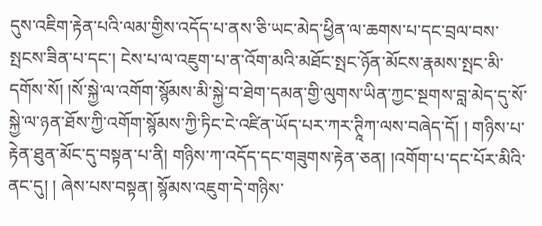དུས་འཇིག་རྟེན་པའི་ལམ་གྱིས་འདོད་པ་ནས་ཅི་ཡང་མེད་ཕྱིན་ལ་ཆགས་པ་དང་བྲལ་བས་སྤངས་ཟིན་པ་དང་། ངེས་པ་ལ་འཇུག་པ་ན་འོག་མའི་མཐོང་སྤང་ཉོན་མོངས་རྣམས་སྤང་མི་དགོས་སོ། །སོ་སྐྱེ་ལ་འགོག་སྙོམས་མི་སྐྱེ་བ་ཐེག་དམན་གྱི་ལུགས་ཡིན་ཀྱང་སྔགས་བླ་མེད་དུ་སོ་སྐྱེ་ལ་ཉན་ཐོས་ཀྱི་འགོག་སྙོམས་ཀྱི་ཏིང་ངེ་འཛིན་ཡོད་པར་ཀར་ཊཱིཀ་ལས་བཞེད་དོ། ། གཉིས་པ་རྟེན་ཐུན་མོང་དུ་བསྟན་པ་ནི། གཉིས་ཀ་འདོད་དང་གཟུགས་རྟེན་ཅན། །འགོག་པ་དང་པོར་མིའི་ནང་དུ། ། ཞེས་པས་བསྟན། སྙོམས་འཇུག་དེ་གཉིས་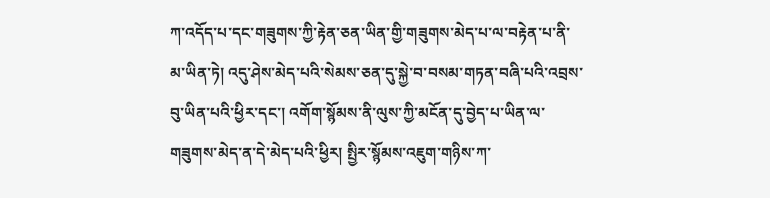ཀ་འདོད་པ་དང་གཟུགས་ཀྱི་རྟེན་ཅན་ཡིན་གྱི་གཟུགས་མེད་པ་ལ་བརྟེན་པ་ནི་མ་ཡིན་ཏེ། འདུ་ཤེས་མེད་པའི་སེམས་ཅན་དུ་སྐྱེ་བ་བསམ་གཏན་བཞི་པའི་འབྲས་བུ་ཡིན་པའི་ཕྱིར་དང་། འགོག་སྙོམས་ནི་ལུས་ཀྱི་མངོན་དུ་བྱེད་པ་ཡིན་ལ་གཟུགས་མེད་ན་དེ་མེད་པའི་ཕྱིར། སྤྱིར་སྙོམས་འཇུག་གཉིས་ཀ་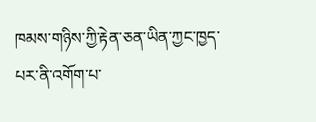ཁམས་གཉིས་ཀྱི་རྟེན་ཅན་ཡིན་ཀྱང་ཁྱད་པར་ནི་འགོག་པ་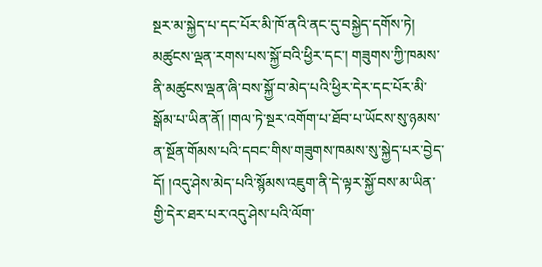སྔར་མ་སྐྱེད་པ་དང་པོར་མི་ཁོ་ནའི་ནང་དུ་བསྐྱེད་དགོས་ཏེ། མཚུངས་ལྡན་རགས་པས་སྐྱོ་བའི་ཕྱིར་དང་། གཟུགས་ཀྱི་ཁམས་ནི་མཚུངས་ལྡན་ཞི་བས་སྐྱོ་བ་མེད་པའི་ཕྱིར་དེར་དང་པོར་མི་སྒོམ་པ་ཡིན་ནོ། །གལ་ཏེ་སྔར་འགོག་པ་ཐོབ་པ་ཡོངས་སུ་ཉམས་ན་སྔོན་གོམས་པའི་དབང་གིས་གཟུགས་ཁམས་སུ་སྐྱེད་པར་བྱེད་དོ། །འདུ་ཤེས་མེད་པའི་སྙོམས་འཇུག་ནི་དེ་ལྟར་སྐྱོ་བས་མ་ཡིན་གྱི་དེར་ཐར་པར་འདུ་ཤེས་པའི་ལོག་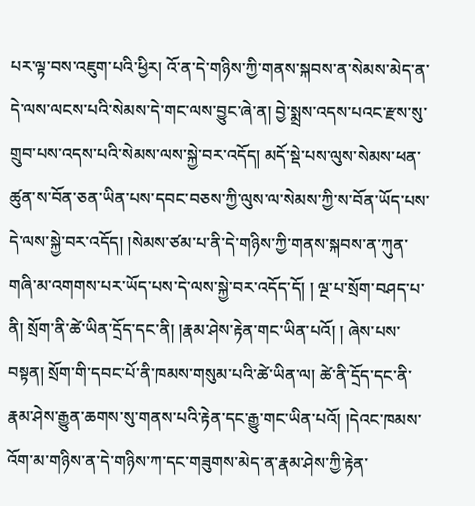པར་ལྟ་བས་འཇུག་པའི་ཕྱིར། འོ་ན་དེ་གཉིས་ཀྱི་གནས་སྐབས་ན་སེམས་མེད་ན་དེ་ལས་ལངས་པའི་སེམས་དེ་གང་ལས་བྱུང་ཞེ་ན། བྱེ་སྨྲས་འདས་པའང་རྫས་སུ་གྲུབ་པས་འདས་པའི་སེམས་ལས་སྐྱེ་བར་འདོད། མདོ་སྡེ་པས་ལུས་སེམས་ཕན་ཚུན་ས་བོན་ཅན་ཡིན་པས་དབང་བཅས་ཀྱི་ལུས་ལ་སེམས་ཀྱི་ས་བོན་ཡོད་པས་དེ་ལས་སྐྱེ་བར་འདོད། །སེམས་ཙམ་པ་ནི་དེ་གཉིས་ཀྱི་གནས་སྐབས་ན་ཀུན་གཞི་མ་འགགས་པར་ཡོད་པས་དེ་ལས་སྐྱེ་བར་འདོད་དོ། ། ལྔ་པ་སྲོག་བཤད་པ་ནི། སྲོག་ནི་ཚེ་ཡིན་དྲོད་དང་ནི། །རྣམ་ཤེས་རྟེན་གང་ཡིན་པའོ། ། ཞེས་པས་བསྟན། སྲོག་གི་དབང་པོ་ནི་ཁམས་གསུམ་པའི་ཚེ་ཡིན་ལ། ཚེ་ནི་དྲོད་དང་ནི་རྣམ་ཤེས་རྒྱུན་ཆགས་སུ་གནས་པའི་རྟེན་དང་རྒྱུ་གང་ཡིན་པའོ། །དེའང་ཁམས་འོག་མ་གཉིས་ན་དེ་གཉིས་ཀ་དང་གཟུགས་མེད་ན་རྣམ་ཤེས་ཀྱི་རྟེན་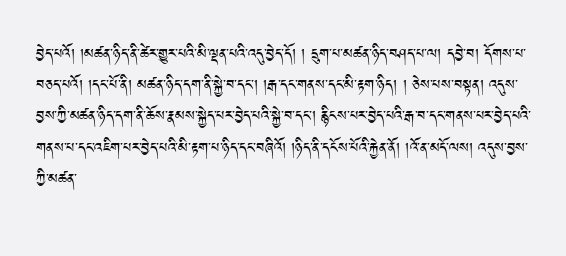བྱེད་པའོ། །མཚན་ཉིད་ནི་ཚེར་གྱུར་པའི་མི་ལྡན་པའི་འདུ་བྱེད་དོ། ། དྲུག་པ་མཚན་ཉིད་བཤད་པ་ལ། དབྱེ་བ། དོགས་པ་བཅད་པའོ། །དང་པོ་ནི། མཚན་ཉིད་དག་ནི་སྐྱེ་བ་དང་། །རྒ་དང་གནས་དང་མི་རྟག་ཉིད། ། ཅེས་པས་བསྟན། འདུས་བྱས་ཀྱི་མཚན་ཉིད་དག་ནི་ཆོས་རྣམས་སྐྱེད་པར་བྱེད་པའི་སྐྱེ་བ་དང་། རྙིངས་པར་བྱེད་པའི་རྒ་བ་དང་གནས་པར་བྱེད་པའི་གནས་པ་དང་འཇིག་པར་བྱེད་པའི་མི་རྟག་པ་ཉིད་དང་བཞིའོ། །ཉིད་ནི་དངོས་པོའི་རྐྱེན་ནོ། །འོ་ན་མདོ་ལས། འདུས་བྱས་ཀྱི་མཚན་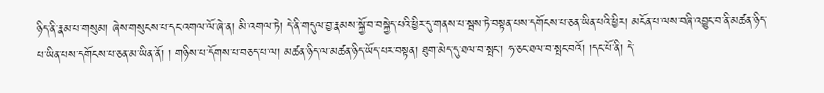ཉིད་ནི་རྣམ་པ་གསུམ། ཞེས་གསུངས་པ་དང་འགལ་ལོ་ཞེ་ན། མི་འགལ་ཏེ། དེ་ནི་གདུལ་བྱ་རྣམས་སྐྱོ་བ་བསྐྱེད་པའི་ཕྱིར་དུ་གནས་པ་སྦས་ཏེ་བསྟན་པས་དགོངས་པ་ཅན་ཡིན་པའི་ཕྱིར། མངོན་པ་ལས་བཞི་འབྱུང་བ་ནི་མཚན་ཉིད་པ་ཡིན་པས་དགོངས་པ་ཅན་མ་ཡིན་ནོ། ། གཉིས་པ་དོགས་པ་བཅད་པ་ལ། མཚན་ཉིད་ལ་མཚན་ཉིད་ཡོད་པར་བསྟན། ཐུག་མེད་དུ་ཐལ་བ་སྤང་། ཧ་ཅང་ཐལ་བ་སྤང་བའོ། །དང་པོ་ནི། དེ་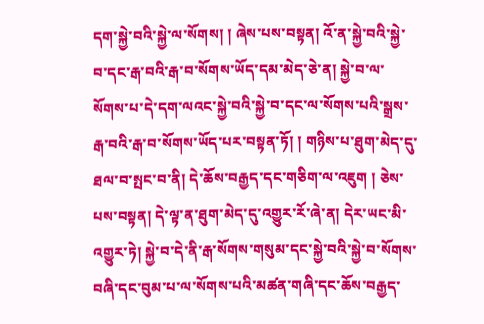དག་སྐྱེ་བའི་སྐྱེ་ལ་སོགས། ། ཞེས་པས་བསྟན། འོ་ན་སྐྱེ་བའི་སྐྱེ་བ་དང་རྒ་བའི་རྒ་བ་སོགས་ཡོད་དམ་མེད་ཅེ་ན། སྐྱེ་བ་ལ་སོགས་པ་དེ་དག་ལའང་སྐྱེ་བའི་སྐྱེ་བ་དང་ལ་སོགས་པའི་སྒྲས་རྒ་བའི་རྒ་བ་སོགས་ཡོད་པར་བསྟན་ཏོ། ། གཉིས་པ་ཐུག་མེད་དུ་ཐལ་བ་སྤང་བ་ནི། དེ་ཆོས་བརྒྱད་དང་གཅིག་ལ་འཇུག ། ཅེས་པས་བསྟན། དེ་ལྟ་ན་ཐུག་མེད་དུ་འགྱུར་རོ་ཞེ་ན། དེར་ཡང་མི་འགྱུར་ཏེ། སྐྱེ་བ་དེ་ནི་རྒ་སོགས་གསུམ་དང་སྐྱེ་བའི་སྐྱེ་བ་སོགས་བཞི་དང་བུམ་པ་ལ་སོགས་པའི་མཚན་གཞི་དང་ཆོས་བརྒྱད་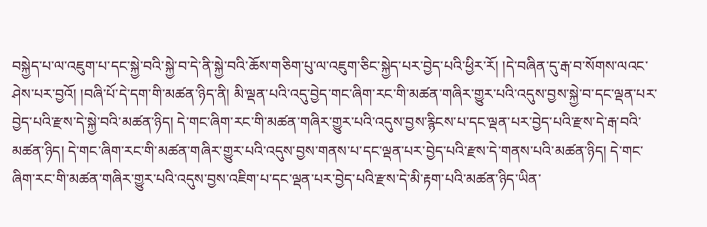བསྐྱེད་པ་ལ་འཇུག་པ་དང་སྐྱེ་བའི་སྐྱེ་བ་དེ་ནི་སྐྱེ་བའི་ཆོས་གཅིག་པུ་ལ་འཇུག་ཅིང་སྐྱེད་པར་བྱེད་པའི་ཕྱིར་རོ། །དེ་བཞིན་དུ་རྒ་བ་སོགས་ལའང་ཤེས་པར་བྱའོ། །བཞི་པོ་དེ་དག་གི་མཚན་ཉིད་ནི། མི་ལྡན་པའི་འདུ་བྱེད་གང་ཞིག་རང་གི་མཚན་གཞིར་གྱུར་པའི་འདུས་བྱས་སྐྱེ་བ་དང་ལྡན་པར་བྱེད་པའི་རྫས་དེ་སྐྱེ་བའི་མཚན་ཉིད། དེ་གང་ཞིག་རང་གི་མཚན་གཞིར་གྱུར་པའི་འདུས་བྱས་རྙིངས་པ་དང་ལྡན་པར་བྱེད་པའི་རྫས་དེ་རྒ་བའི་མཚན་ཉིད། དེ་གང་ཞིག་རང་གི་མཚན་གཞིར་གྱུར་པའི་འདུས་བྱས་གནས་པ་དང་ལྡན་པར་བྱེད་པའི་རྫས་དེ་གནས་པའི་མཚན་ཉིད། དེ་གང་ཞིག་རང་གི་མཚན་གཞིར་གྱུར་པའི་འདུས་བྱས་འཇིག་པ་དང་ལྡན་པར་བྱེད་པའི་རྫས་དེ་མི་རྟག་པའི་མཚན་ཉིད་ཡིན་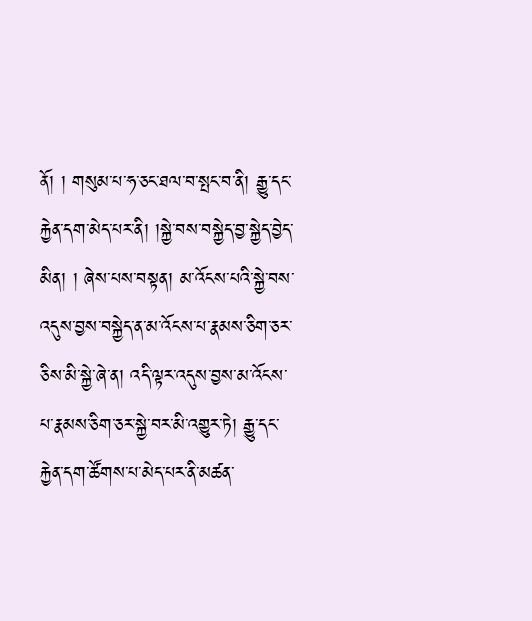ནོ། ། གསུམ་པ་ཧ་ཅང་ཐལ་བ་སྤང་བ་ནི། རྒྱུ་དང་རྐྱེན་དག་མེད་པར་ནི། །སྐྱེ་བས་བསྐྱེད་བྱ་སྐྱེད་བྱེད་མིན། ། ཞེས་པས་བསྟན། མ་འོངས་པའི་སྐྱེ་བས་འདུས་བྱས་བསྐྱེད་ན་མ་འོངས་པ་རྣམས་ཅིག་ཅར་ཅིས་མི་སྐྱེ་ཞེ་ན། འདི་ལྟར་འདུས་བྱས་མ་འོངས་པ་རྣམས་ཅིག་ཅར་སྐྱེ་བར་མི་འགྱུར་ཏེ། རྒྱུ་དང་རྐྱེན་དག་ཚོགས་པ་མེད་པར་ནི་མཚན་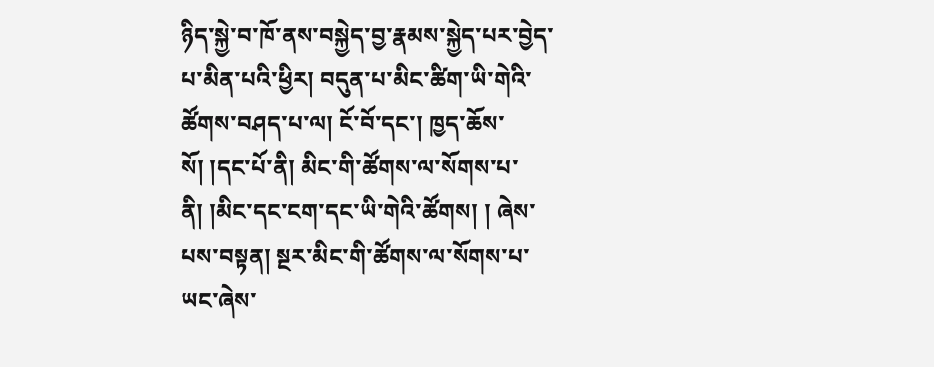ཉིད་སྐྱེ་བ་ཁོ་ནས་བསྐྱེད་བྱ་རྣམས་སྐྱེད་པར་བྱེད་པ་མིན་པའི་ཕྱིར། བདུན་པ་མིང་ཚིག་ཡི་གེའི་ཚོགས་བཤད་པ་ལ། ངོ་བོ་དང་། ཁྱད་ཆོས་སོ། །དང་པོ་ནི། མིང་གི་ཚོགས་ལ་སོགས་པ་ནི། །མིང་དང་ངག་དང་ཡི་གེའི་ཚོགས། ། ཞེས་པས་བསྟན། སྔར་མིང་གི་ཚོགས་ལ་སོགས་པ་ཡང་ཞེས་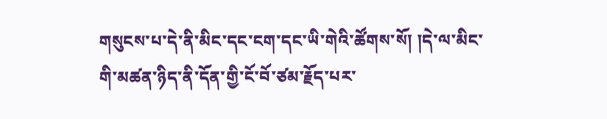གསུངས་པ་དེ་ནི་མིང་དང་ངག་དང་ཡི་གེའི་ཚོགས་སོ། །དེ་ལ་མིང་གི་མཚན་ཉིད་ནི་དོན་གྱི་ངོ་བོ་ཙམ་རྗོད་པར་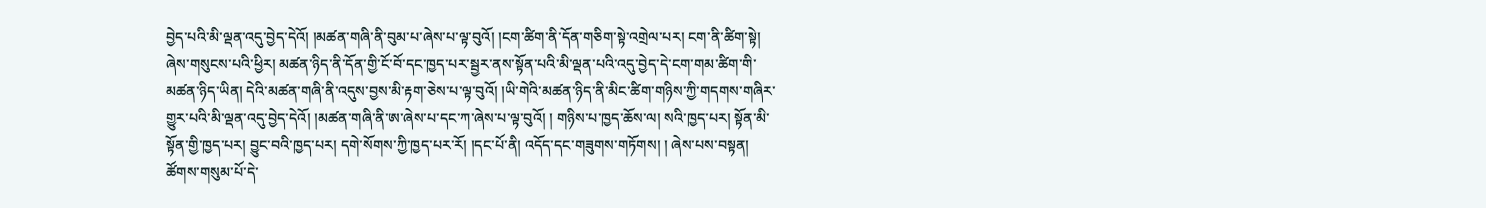བྱེད་པའི་མི་ལྡན་འདུ་བྱེད་དེའོ། །མཚན་གཞི་ནི་བུམ་པ་ཞེས་པ་ལྟ་བུའོ། །ངག་ཚིག་ནི་དོན་གཅིག་སྟེ་འགྲེལ་པར། ངག་ནི་ཚིག་སྟེ། ཞེས་གསུངས་པའི་ཕྱིར། མཚན་ཉིད་ནི་དོན་གྱི་ངོ་བོ་དང་ཁྱད་པར་སྦྱར་ནས་སྟོན་པའི་མི་ལྡན་པའི་འདུ་བྱེད་དེ་ངག་གམ་ཚིག་གི་མཚན་ཉིད་ཡིན། དེའི་མཚན་གཞི་ནི་འདུས་བྱས་མི་རྟག་ཅེས་པ་ལྟ་བུའོ། །ཡི་གེའི་མཚན་ཉིད་ནི་མིང་ཚིག་གཉིས་ཀྱི་གདགས་གཞིར་གྱུར་པའི་མི་ལྡན་འདུ་བྱེད་དེའོ། །མཚན་གཞི་ནི་ཨ་ཞེས་པ་དང་ཀ་ཞེས་པ་ལྟ་བུའོ། ། གཉིས་པ་ཁྱད་ཆོས་ལ། སའི་ཁྱད་པར། སྟོན་མི་སྟོན་གྱི་ཁྱད་པར། བྱུང་བའི་ཁྱད་པར། དགེ་སོགས་ཀྱི་ཁྱད་པར་རོ། །དང་པོ་ནི། འདོད་དང་གཟུགས་གཏོགས། ། ཞེས་པས་བསྟན། ཚོགས་གསུམ་པོ་དེ་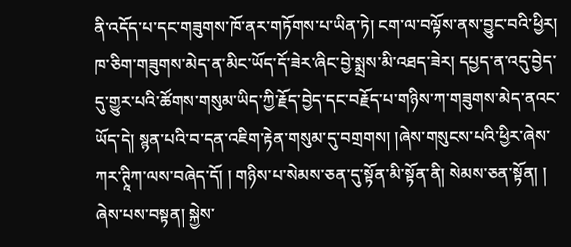ནི་འདོད་པ་དང་གཟུགས་ཁོ་ནར་གཏོགས་པ་ཡིན་ཏེ། ངག་ལ་བལྟོས་ནས་བྱུང་བའི་ཕྱིར། ཁ་ཅིག་གཟུགས་མེད་ན་མིང་ཡོད་དོ་ཟེར་ཞིང་བྱེ་སྨྲས་མི་འཐད་ཟེར། དཔྱད་ན་འདུ་བྱེད་དུ་གྱུར་པའི་ཚོགས་གསུམ་ཡིད་ཀྱི་རྗོད་བྱེད་དང་བརྗོད་པ་གཉིས་ཀ་གཟུགས་མེད་ནའང་ཡོད་དེ། སྙན་པའི་བ་དན་འཇིག་རྟེན་གསུམ་དུ་བགྲགས། །ཞེས་གསུངས་པའི་ཕྱིར་ཞེས་ཀར་ཊཱིཀ་ལས་བཞེད་དོ། ། གཉིས་པ་སེམས་ཅན་དུ་སྟོན་མི་སྟོན་ནི། སེམས་ཅན་སྟོན། ། ཞེས་པས་བསྟན། སྐྱེས་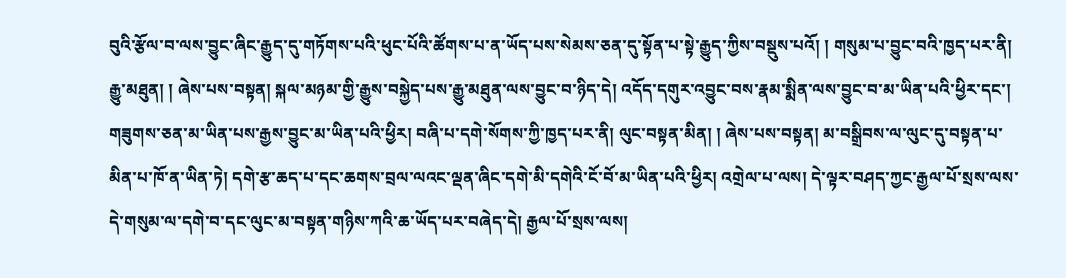བུའི་རྩོལ་བ་ལས་བྱུང་ཞིང་རྒྱུད་དུ་གཏོགས་པའི་ཕུང་པོའི་ཚོགས་པ་ན་ཡོད་པས་སེམས་ཅན་དུ་སྟོན་པ་སྟེ་རྒྱུད་ཀྱིས་བསྡུས་པའོ། ། གསུམ་པ་བྱུང་བའི་ཁྱད་པར་ནི། རྒྱུ་མཐུན། ། ཞེས་པས་བསྟན། སྐལ་མཉམ་གྱི་རྒྱུས་བསྐྱེད་པས་རྒྱུ་མཐུན་ལས་བྱུང་བ་ཉིད་དེ། འདོད་དགུར་འབྱུང་བས་རྣམ་སྨིན་ལས་བྱུང་བ་མ་ཡིན་པའི་ཕྱིར་དང་། གཟུགས་ཅན་མ་ཡིན་པས་རྒྱས་བྱུང་མ་ཡིན་པའི་ཕྱིར། བཞི་པ་དགེ་སོགས་ཀྱི་ཁྱད་པར་ནི། ལུང་བསྟན་མིན། ། ཞེས་པས་བསྟན། མ་བསྒྲིབས་ལ་ལུང་དུ་བསྟན་པ་མིན་པ་ཁོ་ན་ཡིན་ཏེ། དགེ་རྩ་ཆད་པ་དང་ཆགས་བྲལ་ལའང་ལྡན་ཞིང་དགེ་མི་དགེའི་ངོ་བོ་མ་ཡིན་པའི་ཕྱིར། འགྲེལ་པ་ལས། དེ་ལྟར་བཤད་ཀྱང་རྒྱལ་པོ་སྲས་ལས་དེ་གསུམ་ལ་དགེ་བ་དང་ལུང་མ་བསྟན་གཉིས་ཀའི་ཆ་ཡོད་པར་བཞེད་དེ། རྒྱལ་པོ་སྲས་ལས།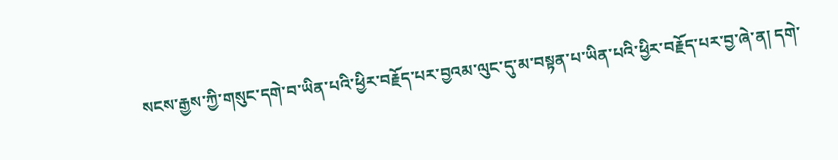སངས་རྒྱས་ཀྱི་གསུང་དགེ་བ་ཡིན་པའི་ཕྱིར་བརྗོད་པར་བྱའམ་ལུང་དུ་མ་བསྟན་པ་ཡིན་པའི་ཕྱིར་བརྗོད་པར་བྱ་ཞེ་ན། དགེ་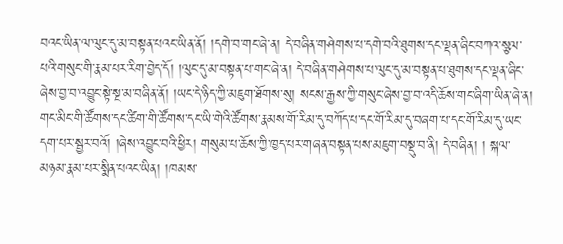བའང་ཡིན་ལ་ལུང་དུ་མ་བསྟན་པའང་ཡིན་ནོ། །དགེ་བ་གང་ཞེ་ན། དེ་བཞིན་གཤེགས་པ་དགེ་བའི་ཐུགས་དང་ལྡན་ཞིང་བཀའ་སྩལ་པའི་གསུང་གི་རྣམ་པར་རིག་བྱེད་དོ། །ལུང་དུ་མ་བསྟན་པ་གང་ཞེ་ན། དེ་བཞིན་གཤེགས་པ་ལུང་དུ་མ་བསྟན་པ་ཐུགས་དང་ལྡན་ཞིང་ཞེས་བྱ་བ་འབྱུང་སྟེ་སྔ་མ་བཞིན་ནོ། །ཡང་དེ་ཉིད་ཀྱི་མཇུག་ཐོགས་སུ། སངས་རྒྱས་ཀྱི་གསུང་ཞེས་བྱ་བ་འདི་ཆོས་གང་ཞིག་ཡིན་ཞེ་ན། གང་མིང་གི་ཚོགས་དང་ཚིག་གི་ཚོགས་དང་ཡི་གེའི་ཚོགས་རྣམས་གོ་རིམ་དུ་བཀོད་པ་དང་གོ་རིམ་དུ་བཞག་པ་དང་གོ་རིམ་དུ་ཡང་དག་པར་སྦྱར་བའོ། །ཞེས་འབྱུང་བའི་ཕྱིར། གསུམ་པ་ཆོས་ཀྱི་ཁྱད་པར་གཞན་བསྟན་པས་མཇུག་བསྡུ་བ་ནི། དེ་བཞིན། ། སྐལ་མཉམ་རྣམ་པར་སྨིན་པའང་ཡིན། །ཁམས་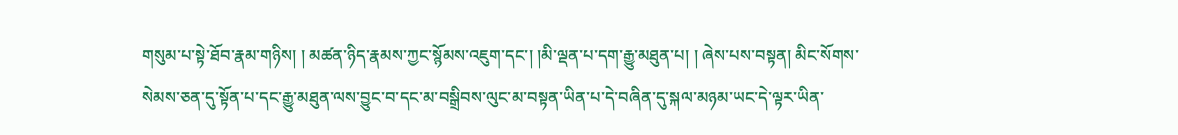གསུམ་པ་སྟེ་ཐོབ་རྣམ་གཉིས། ། མཚན་ཉིད་རྣམས་ཀྱང་སྙོམས་འཇུག་དང་། །མི་ལྡན་པ་དག་རྒྱུ་མཐུན་པ། ། ཞེས་པས་བསྟན། མིང་སོགས་སེམས་ཅན་དུ་སྟོན་པ་དང་རྒྱུ་མཐུན་ལས་བྱུང་བ་དང་མ་བསྒྲིབས་ལུང་མ་བསྟན་ཡིན་པ་དེ་བཞིན་དུ་སྐལ་མཉམ་ཡང་དེ་ལྟར་ཡིན་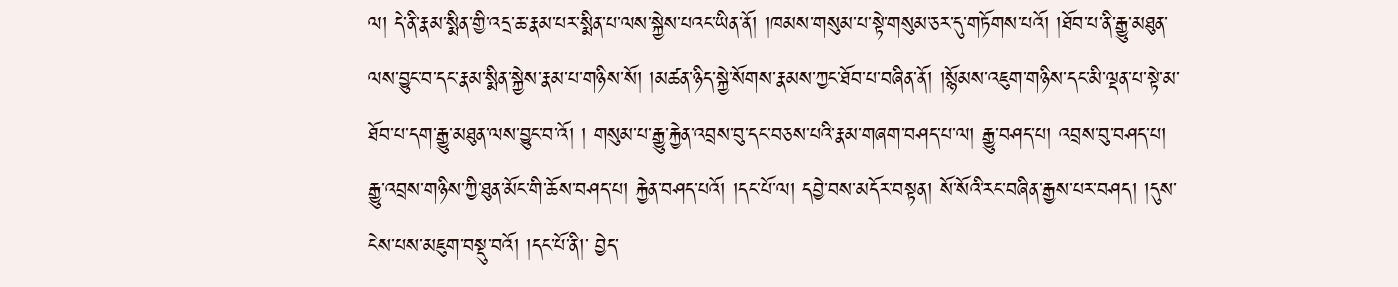ལ། དེ་ནི་རྣམ་སྨིན་གྱི་འདྲ་ཆ་རྣམ་པར་སྨིན་པ་ལས་སྐྱེས་པའང་ཡིན་ནོ། །ཁམས་གསུམ་པ་སྟེ་གསུམ་ཅར་དུ་གཏོགས་པའོ། །ཐོབ་པ་ནི་རྒྱུ་མཐུན་ལས་བྱུང་བ་དང་རྣམ་སྨིན་སྐྱེས་རྣམ་པ་གཉིས་སོ། །མཚན་ཉིད་སྐྱེ་སོགས་རྣམས་ཀྱང་ཐོབ་པ་བཞིན་ནོ། །སྙོམས་འཇུག་གཉིས་དང་མི་ལྡན་པ་སྟེ་མ་ཐོབ་པ་དག་རྒྱུ་མཐུན་ལས་བྱུང་བ་འོ། ། གསུམ་པ་རྒྱུ་རྐྱེན་འབྲས་བུ་དང་བཅས་པའི་རྣམ་གཞག་བཤད་པ་ལ། རྒྱུ་བཤད་པ། འབྲས་བུ་བཤད་པ། རྒྱུ་འབྲས་གཉིས་ཀྱི་ཐུན་མོང་གི་ཆོས་བཤད་པ། རྐྱེན་བཤད་པའོ། །དང་པོ་ལ། དབྱེ་བས་མདོར་བསྟན། སོ་སོའི་རང་བཞིན་རྒྱས་པར་བཤད། །དུས་ངེས་པས་མཇུག་བསྡུ་བའོ། །དང་པོ་ནི།་ བྱེད་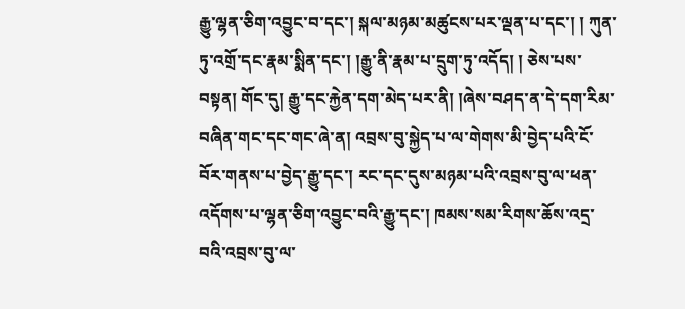རྒྱུ་ལྷན་ཅིག་འབྱུང་བ་དང་། སྐལ་མཉམ་མཚུངས་པར་ལྡན་པ་དང་། ། ཀུན་ཏུ་འགྲོ་དང་རྣམ་སྨིན་དང་། །རྒྱུ་ནི་རྣམ་པ་དྲུག་ཏུ་འདོད། ། ཅེས་པས་བསྟན། གོང་དུ། རྒྱུ་དང་རྐྱེན་དག་མེད་པར་ནི། །ཞེས་བཤད་ན་དེ་དག་རིམ་བཞིན་གང་དང་གང་ཞེ་ན། འབྲས་བུ་སྐྱེད་པ་ལ་གེགས་མི་བྱེད་པའི་ངོ་བོར་གནས་པ་བྱེད་རྒྱུ་དང་། རང་དང་དུས་མཉམ་པའི་འབྲས་བུ་ལ་ཕན་འདོགས་པ་ལྷན་ཅིག་འབྱུང་བའི་རྒྱུ་དང་། ཁམས་སམ་རིགས་ཆོས་འདྲ་བའི་འབྲས་བུ་ལ་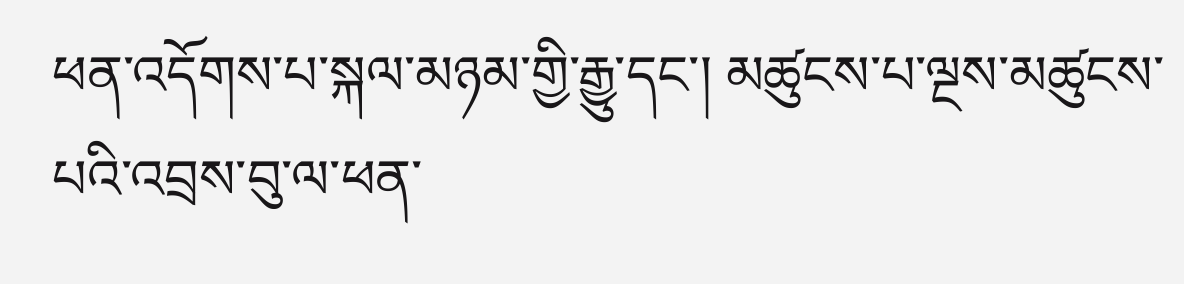ཕན་འདོགས་པ་སྐལ་མཉམ་གྱི་རྒྱུ་དང་། མཚུངས་པ་ལྔས་མཚུངས་པའི་འབྲས་བུ་ལ་ཕན་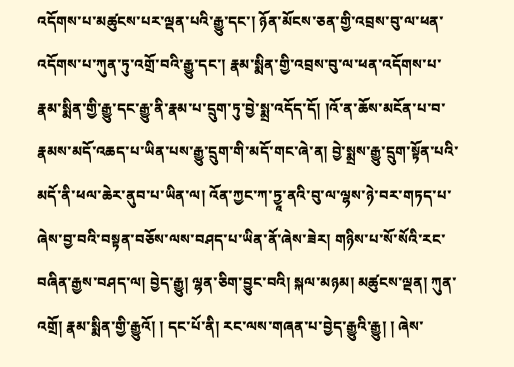འདོགས་པ་མཚུངས་པར་ལྡན་པའི་རྒྱུ་དང་། ཉོན་མོངས་ཅན་གྱི་འབྲས་བུ་ལ་ཕན་འདོགས་པ་ཀུན་ཏུ་འགྲོ་བའི་རྒྱུ་དང་། རྣམ་སྨིན་གྱི་འབྲས་བུ་ལ་ཕན་འདོགས་པ་རྣམ་སྨིན་གྱི་རྒྱུ་དང་རྒྱུ་ནི་རྣམ་པ་དྲུག་ཏུ་བྱེ་སྨྲ་འདོད་དོ། །འོ་ན་ཆོས་མངོན་པ་བ་རྣམས་མདོ་འཆད་པ་ཡིན་པས་རྒྱུ་དྲུག་གི་མདོ་གང་ཞེ་ན། བྱེ་སྨྲས་རྒྱུ་དྲུག་སྟོན་པའི་མདོ་ནི་ཕལ་ཆེར་ནུབ་པ་ཡིན་ལ། འོན་ཀྱང་ཀ་ཏྱཱ་ནའི་བུ་ལ་ལྷས་ཉེ་བར་གཏད་པ་ཞེས་བྱ་བའི་བསྟན་བཅོས་ལས་བཤད་པ་ཡིན་ནོ་ཞེས་ཟེར། གཉིས་པ་སོ་སོའི་རང་བཞིན་རྒྱས་བཤད་ལ། བྱེད་རྒྱུ། ལྷན་ཅིག་བྱུང་བའི། སྐལ་མཉམ། མཚུངས་ལྡན། ཀུན་འགྲོ། རྣམ་སྨིན་གྱི་རྒྱུའོ། ། དང་པོ་ནི། རང་ལས་གཞན་པ་བྱེད་རྒྱུའི་རྒྱུ། ། ཞེས་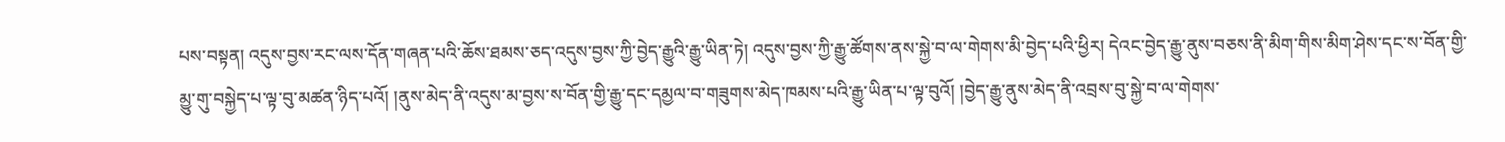པས་བསྟན། འདུས་བྱས་རང་ལས་དོན་གཞན་པའི་ཆོས་ཐམས་ཅད་འདུས་བྱས་ཀྱི་བྱེད་རྒྱུའི་རྒྱུ་ཡིན་ཏེ། འདུས་བྱས་ཀྱི་རྒྱུ་ཚོགས་ནས་སྐྱེ་བ་ལ་གེགས་མི་བྱེད་པའི་ཕྱིར། དེའང་བྱེད་རྒྱུ་ནུས་བཅས་ནི་མིག་གིས་མིག་ཤེས་དང་ས་བོན་གྱི་མྱུ་གུ་བསྐྱེད་པ་ལྟ་བུ་མཚན་ཉིད་པའོ། །ནུས་མེད་ནི་འདུས་མ་བྱས་ས་བོན་གྱི་རྒྱུ་དང་དམྱལ་བ་གཟུགས་མེད་ཁམས་པའི་རྒྱུ་ཡིན་པ་ལྟ་བུའོ། །བྱེད་རྒྱུ་ནུས་མེད་ནི་འབྲས་བུ་སྐྱེ་བ་ལ་གེགས་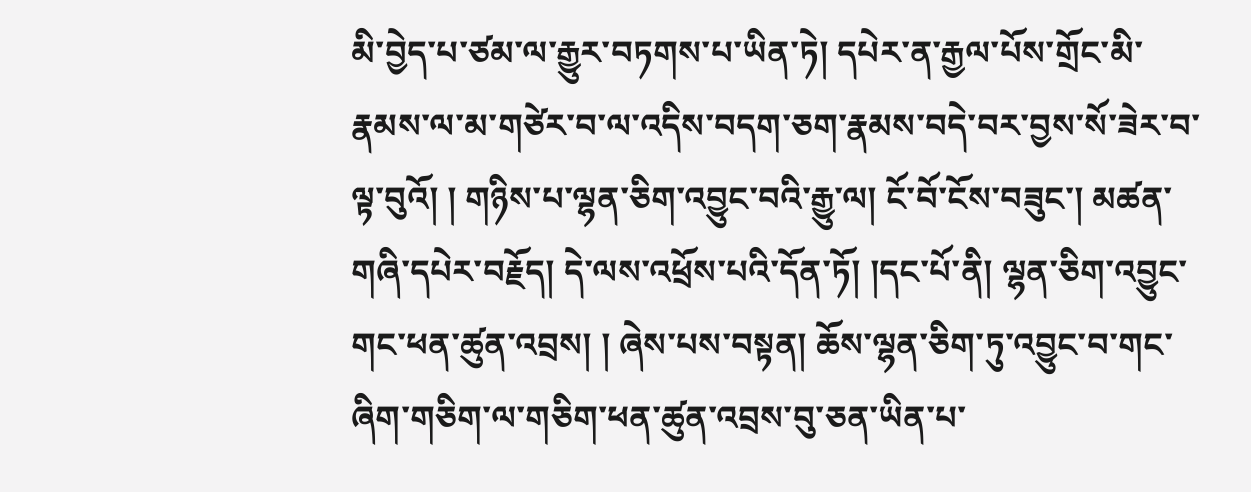མི་བྱེད་པ་ཙམ་ལ་རྒྱུར་བཏགས་པ་ཡིན་ཏེ། དཔེར་ན་རྒྱལ་པོས་གྲོང་མི་རྣམས་ལ་མ་གཙེར་བ་ལ་འདིས་བདག་ཅག་རྣམས་བདེ་བར་བྱས་སོ་ཟེར་བ་ལྟ་བུའོ། ། གཉིས་པ་ལྷན་ཅིག་འབྱུང་བའི་རྒྱུ་ལ། ངོ་བོ་ངོས་བཟུང་། མཚན་གཞི་དཔེར་བརྗོད། དེ་ལས་འཕྲོས་པའི་དོན་ཏོ། །དང་པོ་ནི། ལྷན་ཅིག་འབྱུང་གང་ཕན་ཚུན་འབྲས། ། ཞེས་པས་བསྟན། ཆོས་ལྷན་ཅིག་ཏུ་འབྱུང་བ་གང་ཞིག་གཅིག་ལ་གཅིག་ཕན་ཚུན་འབྲས་བུ་ཅན་ཡིན་པ་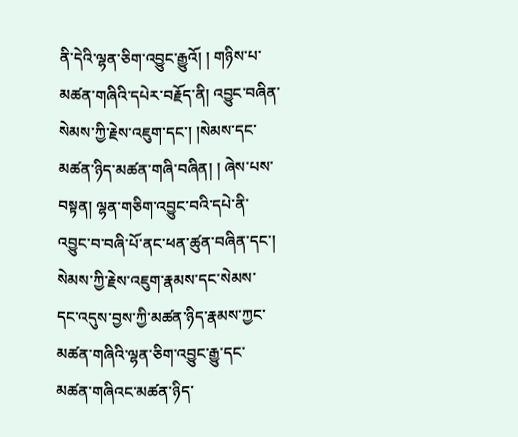ནི་དེའི་ལྷན་ཅིག་འབྱུང་རྒྱུའོ། ། གཉིས་པ་མཚན་གཞིའི་དཔེར་བརྗོད་ནི། འབྱུང་བཞིན་སེམས་ཀྱི་རྗེས་འཇུག་དང་། །སེམས་དང་མཚན་ཉིད་མཚན་གཞི་བཞིན། ། ཞེས་པས་བསྟན། ལྷན་གཅིག་འབྱུང་བའི་དཔེ་ནི་འབྱུང་བ་བཞི་པོ་ནང་ཕན་ཚུན་བཞིན་དང་། སེམས་ཀྱི་རྗེས་འཇུག་རྣམས་དང་སེམས་དང་འདུས་བྱས་ཀྱི་མཚན་ཉིད་རྣམས་ཀྱང་མཚན་གཞིའི་ལྷན་ཅིག་འབྱུང་རྒྱུ་དང་མཚན་གཞིའང་མཚན་ཉིད་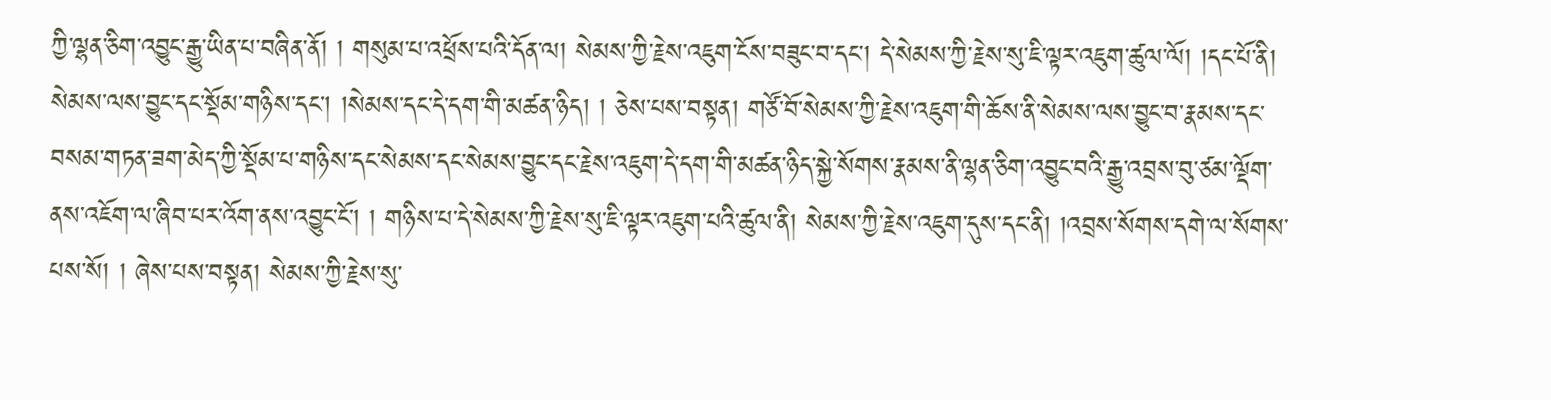ཀྱི་ལྷན་ཅིག་འབྱུང་རྒྱུ་ཡིན་པ་བཞིན་ནོ། ། གསུམ་པ་འཕྲོས་པའི་དོན་ལ། སེམས་ཀྱི་རྗེས་འཇུག་ངོས་བཟུང་བ་དང་། དེ་སེམས་ཀྱི་རྗེས་སུ་ཇི་ལྟར་འཇུག་ཚུལ་ལོ། །དང་པོ་ནི། སེམས་ལས་བྱུང་དང་སྡོམ་གཉིས་དང་། །སེམས་དང་དེ་དག་གི་མཚན་ཉིད། ། ཅེས་པས་བསྟན། གཙོ་བོ་སེམས་ཀྱི་རྗེས་འཇུག་གི་ཆོས་ནི་སེམས་ལས་བྱུང་བ་རྣམས་དང་བསམ་གཏན་ཟག་མེད་ཀྱི་སྡོམ་པ་གཉིས་དང་སེམས་དང་སེམས་བྱུང་དང་རྗེས་འཇུག་དེ་དག་གི་མཚན་ཉིད་སྐྱེ་སོགས་རྣམས་ནི་ལྷན་ཅིག་འབྱུང་བའི་རྒྱུ་འབྲས་བུ་ཙམ་ལྡོག་ནས་འཇོག་ལ་ཞིབ་པར་འོག་ནས་འབྱུང་ངོ་། ། གཉིས་པ་དེ་སེམས་ཀྱི་རྗེས་སུ་ཇི་ལྟར་འཇུག་པའི་ཚུལ་ནི། སེམས་ཀྱི་རྗེས་འཇུག་དུས་དང་ནི། །འབྲས་སོགས་དགེ་ལ་སོགས་པས་སོ། ། ཞེས་པས་བསྟན། སེམས་ཀྱི་རྗེས་སུ་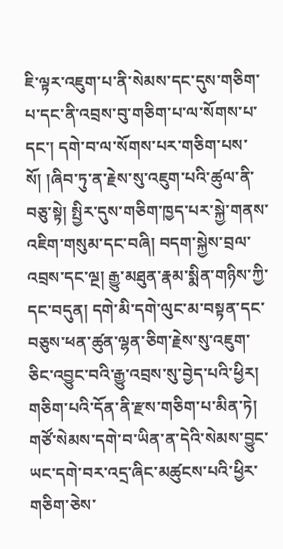ཇི་ལྟར་འཇུག་པ་ནི་སེམས་དང་དུས་གཅིག་པ་དང་ནི་འབྲས་བུ་གཅིག་པ་ལ་སོགས་པ་དང་། དགེ་བ་ལ་སོགས་པར་གཅིག་པས་སོ། །ཞིབ་ཏུ་ན་རྗེས་སུ་འཇུག་པའི་ཚུལ་ནི་བཅུ་སྟེ། སྤྱིར་དུས་གཅིག་ཁྱད་པར་སྐྱེ་གནས་འཇིག་གསུམ་དང་བཞི། བདག་སྐྱེས་བྲལ་འབྲས་དང་ལྔ། རྒྱུ་མཐུན་རྣམ་སྨིན་གཉིས་ཀྱི་དང་བདུན། དགེ་མི་དགེ་ལུང་མ་བསྟན་དང་བཅུས་ཕན་ཚུན་ལྷན་ཅིག་རྗེས་སུ་འཇུག་ཅིང་འབྱུང་བའི་རྒྱུ་འབྲས་སུ་བྱེད་པའི་ཕྱིར། གཅིག་པའི་དོན་ནི་རྫས་གཅིག་པ་མིན་ཏེ། གཙོ་སེམས་དགེ་བ་ཡིན་ན་དེའི་སེམས་བྱུང་ཡང་དགེ་བར་འདྲ་ཞིང་མཚུངས་པའི་ཕྱིར་གཅིག་ཅེས་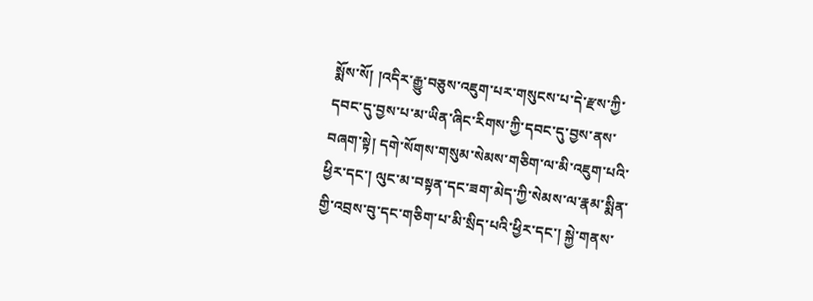སྨོས་སོ། །འདིར་རྒྱུ་བཅུས་འཇུག་པར་གསུངས་པ་དེ་རྫས་ཀྱི་དབང་དུ་བྱས་པ་མ་ཡིན་ཞིང་རིགས་ཀྱི་དབང་དུ་བྱས་ནས་བཞག་སྟེ། དགེ་སོགས་གསུམ་སེམས་གཅིག་ལ་མི་འཇུག་པའི་ཕྱིར་དང་། ལུང་མ་བསྟན་དང་ཟག་མེད་ཀྱི་སེམས་ལ་རྣམ་སྨིན་གྱི་འབྲས་བུ་དང་གཅིག་པ་མི་སྲིད་པའི་ཕྱིར་དང་། སྐྱེ་གནས་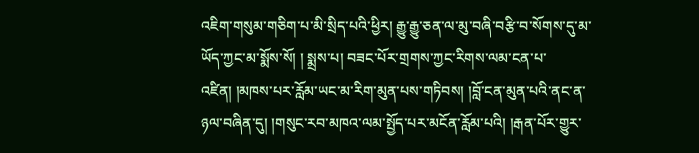འཇིག་གསུམ་གཅིག་པ་མི་སྲིད་པའི་ཕྱིར། རྒྱུ་རྒྱུ་ཅན་ལ་མུ་བཞི་བརྩི་བ་སོགས་དུ་མ་ཡོད་ཀྱང་མ་སྨོས་སོ། ། སྨྲས་པ། བཟང་པོར་གྲགས་ཀྱང་རིགས་ལམ་ངན་པ་འཛིན། །མཁས་པར་རློམ་ཡང་མ་རིག་མུན་པས་གཏིབས། །བློ་ངན་མུན་པའི་ནང་ན་ཉལ་བཞིན་དུ། །གསུང་རབ་མཁའ་ལམ་སྤྱོད་པར་མངོན་རློམ་པའི། །རྒན་པོར་གྱུར་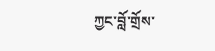ཀྱང་བློ་གྲོས་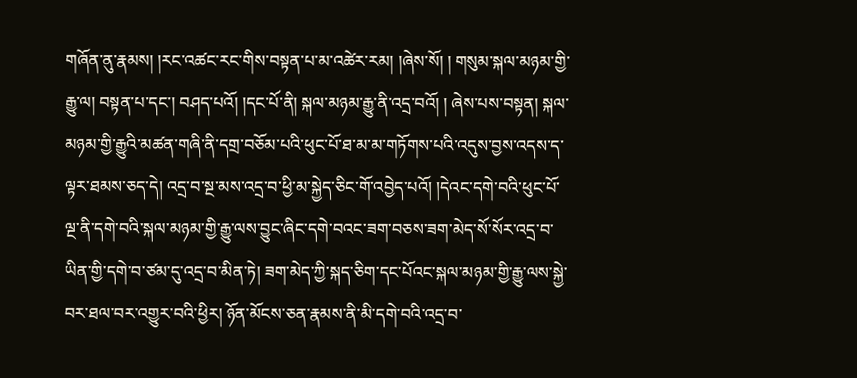གཞོན་ནུ་རྣམས། །རང་འཚང་རང་གིས་བསྟན་པ་མ་འཚེར་རམ། །ཞེས་སོ། ། གསུམ་སྐལ་མཉམ་གྱི་རྒྱུ་ལ། བསྟན་པ་དང་། བཤད་པའོ། །དང་པོ་ནི། སྐལ་མཉམ་རྒྱུ་ནི་འདྲ་བའོ། ། ཞེས་པས་བསྟན། སྐལ་མཉམ་གྱི་རྒྱུའི་མཚན་གཞི་ནི་དགྲ་བཅོམ་པའི་ཕུང་པོ་ཐ་མ་མ་གཏོགས་པའི་འདུས་བྱས་འདས་ད་ལྟར་ཐམས་ཅད་དེ། འདྲ་བ་སྔ་མས་འདྲ་བ་ཕྱི་མ་སྐྱེད་ཅིང་གོ་འབྱེད་པའོ། །དེའང་དགེ་བའི་ཕུང་པོ་ལྔ་ནི་དགེ་བའི་སྐལ་མཉམ་གྱི་རྒྱུ་ལས་བྱུང་ཞིང་དགེ་བའང་ཟག་བཅས་ཟག་མེད་སོ་སོར་འདྲ་བ་ཡིན་གྱི་དགེ་བ་ཙམ་དུ་འདྲ་བ་མིན་ཏེ། ཟག་མེད་ཀྱི་སྐད་ཅིག་དང་པོའང་སྐལ་མཉམ་གྱི་རྒྱུ་ལས་སྐྱེ་བར་ཐལ་བར་འགྱུར་བའི་ཕྱིར། ཉོན་མོངས་ཅན་རྣམས་ནི་མི་དགེ་བའི་འདྲ་བ་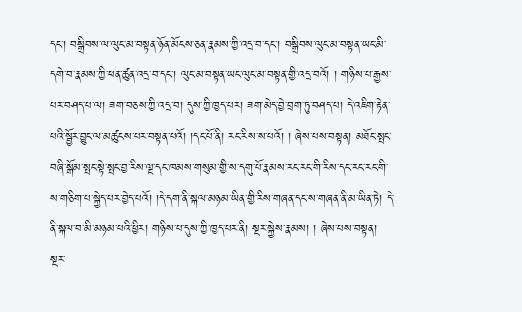དང་། བསྒྲིབས་ལ་ལུང་མ་བསྟན་ཉོན་མོངས་ཅན་རྣམས་ཀྱི་འདྲ་བ་དང་། བསྒྲིབས་ལུང་མ་བསྟན་ཡང་མི་དགེ་བ་རྣམས་ཀྱི་ཕན་ཚུན་འདྲ་བ་དང་། ལུང་མ་བསྟན་ཡང་ལུང་མ་བསྟན་གྱི་འདྲ་བའོ། ། གཉིས་པ་རྒྱས་པར་བཤད་པ་ལ། ཟག་བཅས་ཀྱི་འདྲ་བ། དུས་ཀྱི་ཁྱད་པར། ཟག་མེད་བྱེ་བྲག་ཏུ་བཤད་པ། དེ་འཇིག་རྟེན་པའི་སྦྱོར་བྱུང་ལ་མཚུངས་པར་བསྟན་པའོ། །དང་པོ་ནི། རང་རིས་ས་པའོ། ། ཞེས་པས་བསྟན། མཐོང་སྤང་བཞི་སྒོམ་སྤང་སྟེ་སྤང་བྱ་རིས་ལྔ་དང་ཁམས་གསུམ་གྱི་ས་དགུ་པོ་རྣམས་རང་རང་གི་རིས་དང་རང་རང་གི་ས་གཅིག་པ་སྐྱེད་པར་བྱེད་པའོ། །དེ་དག་ནི་སྐལ་མཉམ་ཡིན་གྱི་རིས་གཞན་དང་ས་གཞན་ནི་མ་ཡིན་ཏེ། དེ་ནི་སྐལ་བ་མི་མཉམ་པའི་ཕྱིར། གཉིས་པ་དུས་ཀྱི་ཁྱད་པར་ནི། སྔར་སྐྱེས་རྣམས། ། ཞེས་པས་བསྟན། སྔར་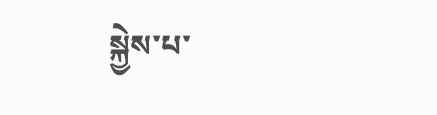སྐྱེས་པ་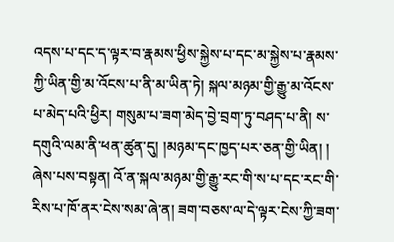འདས་པ་དང་ད་ལྟར་བ་རྣམས་ཕྱིས་སྐྱེས་པ་དང་མ་སྐྱེས་པ་རྣམས་ཀྱི་ཡིན་གྱི་མ་འོངས་པ་ནི་མ་ཡིན་ཏེ། སྐལ་མཉམ་གྱི་རྒྱུ་མ་འོངས་པ་མེད་པའི་ཕྱིར། གསུམ་པ་ཟག་མེད་བྱེ་བྲག་ཏུ་བཤད་པ་ནི། ས་དགུའི་ལམ་ནི་ཕན་ཚུན་དུ། །མཉམ་དང་ཁྱད་པར་ཅན་གྱི་ཡིན། ། ཞེས་པས་བསྟན། འོ་ན་སྐལ་མཉམ་གྱི་རྒྱུ་རང་གི་ས་པ་དང་རང་གི་རིས་པ་ཁོ་ནར་ངེས་སམ་ཞེ་ན། ཟག་བཅས་ལ་དེ་ལྟར་ངེས་ཀྱི་ཟག་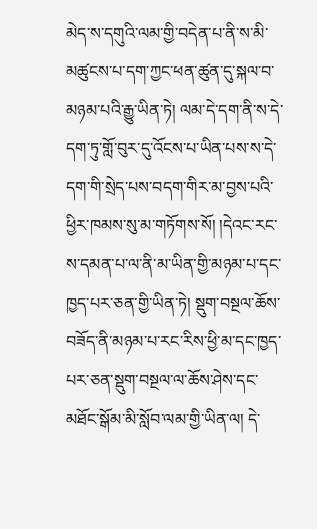མེད་ས་དགུའི་ལམ་གྱི་བདེན་པ་ནི་ས་མི་མཚུངས་པ་དག་ཀྱང་ཕན་ཚུན་དུ་སྐལ་བ་མཉམ་པའི་རྒྱུ་ཡིན་ཏེ། ལམ་དེ་དག་ནི་ས་དེ་དག་ཏུ་གློ་བུར་དུ་འོངས་པ་ཡིན་པས་ས་དེ་དག་གི་སྲེད་པས་བདག་གིར་མ་བྱས་པའི་ཕྱིར་ཁམས་སུ་མ་གཏོགས་སོ། །དེའང་རང་ས་དམན་པ་ལ་ནི་མ་ཡིན་གྱི་མཉམ་པ་དང་ཁྱད་པར་ཅན་གྱི་ཡིན་ཏེ། སྡུག་བསྔལ་ཆོས་བཟོད་ནི་མཉམ་པ་རང་རིས་ཕྱི་མ་དང་ཁྱད་པར་ཅན་སྡུག་བསྔལ་ལ་ཆོས་ཤེས་དང་མཐོང་སྒོམ་མི་སློབ་ལམ་གྱི་ཡིན་ལ། དེ་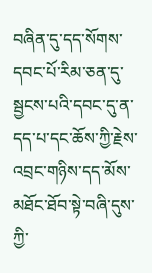བཞིན་དུ་དད་སོགས་དབང་པོ་རིམ་ཅན་དུ་སྦྱངས་པའི་དབང་དུ་ན་དད་པ་དང་ཆོས་ཀྱི་རྗེས་འབྲང་གཉིས་དད་མོས་མཐོང་ཐོབ་སྟེ་བཞི་དུས་ཀྱི་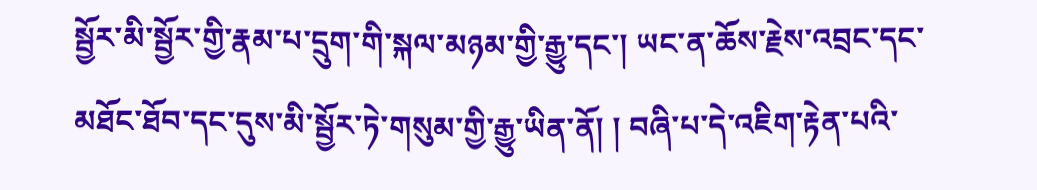སྦྱོར་མི་སྦྱོར་གྱི་རྣམ་པ་དྲུག་གི་སྐལ་མཉམ་གྱི་རྒྱུ་དང་། ཡང་ན་ཆོས་རྗེས་འབྲང་དང་མཐོང་ཐོབ་དང་དུས་མི་སྦྱོར་ཏེ་གསུམ་གྱི་རྒྱུ་ཡིན་ནོ། ། བཞི་པ་དེ་འཇིག་རྟེན་པའི་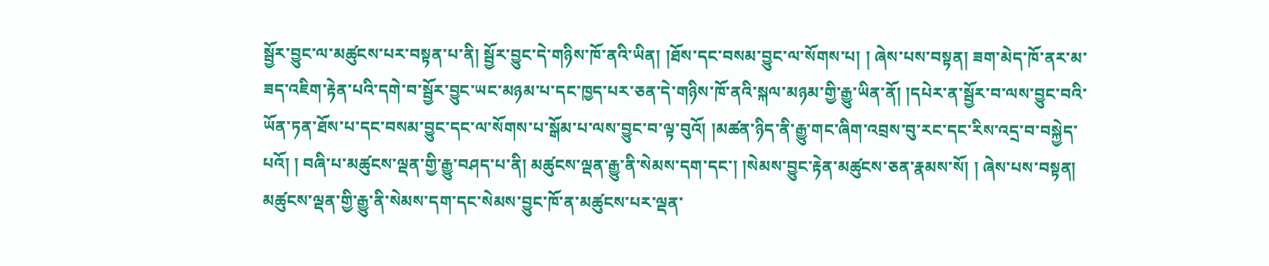སྦྱོར་བྱུང་ལ་མཚུངས་པར་བསྟན་པ་ནི། སྦྱོར་བྱུང་དེ་གཉིས་ཁོ་ནའི་ཡིན། །ཐོས་དང་བསམ་བྱུང་ལ་སོགས་པ། ། ཞེས་པས་བསྟན། ཟག་མེད་ཁོ་ནར་མ་ཟད་འཇིག་རྟེན་པའི་དགེ་བ་སྦྱོར་བྱུང་ཡང་མཉམ་པ་དང་ཁྱད་པར་ཅན་དེ་གཉིས་ཁོ་ནའི་སྐལ་མཉམ་གྱི་རྒྱུ་ཡིན་ནོ། །དཔེར་ན་སྦྱོར་བ་ལས་བྱུང་བའི་ཡོན་ཏན་ཐོས་པ་དང་བསམ་བྱུང་དང་ལ་སོགས་པ་སྒོམ་པ་ལས་བྱུང་བ་ལྟ་བུའོ། །མཚན་ཉིད་ནི་རྒྱུ་གང་ཞིག་འབྲས་བུ་རང་དང་རིས་འདྲ་བ་བསྐྱེད་པའོ། ། བཞི་པ་མཚུངས་ལྡན་གྱི་རྒྱུ་བཤད་པ་ནི། མཚུངས་ལྡན་རྒྱུ་ནི་སེམས་དག་དང་། །སེམས་བྱུང་རྟེན་མཚུངས་ཅན་རྣམས་སོ། ། ཞེས་པས་བསྟན། མཚུངས་ལྡན་གྱི་རྒྱུ་ནི་སེམས་དག་དང་སེམས་བྱུང་ཁོ་ན་མཚུངས་པར་ལྡན་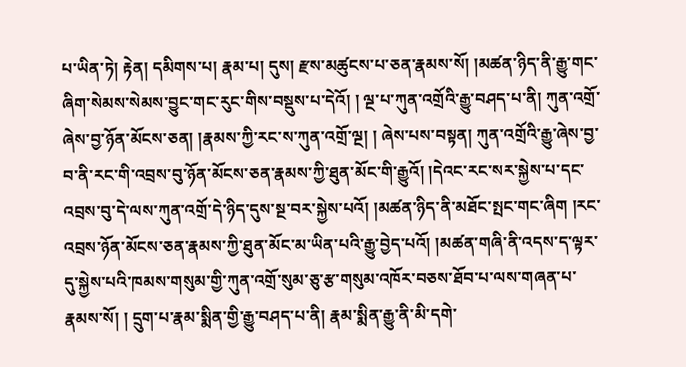པ་ཡིན་ཏེ། རྟེན། དམིགས་པ། རྣམ་པ། དུས། རྫས་མཚུངས་པ་ཅན་རྣམས་སོ། །མཚན་ཉིད་ནི་རྒྱུ་གང་ཞིག་སེམས་སེམས་བྱུང་གང་རུང་གིས་བསྡུས་པ་དེའོ། ། ལྔ་པ་ཀུན་འགྲོའི་རྒྱུ་བཤད་པ་ནི། ཀུན་འགྲོ་ཞེས་བྱ་ཉོན་མོངས་ཅན། །རྣམས་ཀྱི་རང་ས་ཀུན་འགྲོ་ལྔ། ། ཞེས་པས་བསྟན། ཀུན་འགྲོའི་རྒྱུ་ཞེས་བྱ་བ་ནི་རང་གི་འབྲས་བུ་ཉོན་མོངས་ཅན་རྣམས་ཀྱི་ཐུན་མོང་གི་རྒྱུའོ། །དེའང་རང་སར་སྐྱེས་པ་དང་འབྲས་བུ་དེ་ལས་ཀུན་འགྲོ་དེ་ཉིད་དུས་སྔ་བར་སྐྱེས་པའོ། །མཚན་ཉིད་ནི་མཐོང་སྤང་གང་ཞིག །རང་འབྲས་ཉོན་མོངས་ཅན་རྣམས་ཀྱི་ཐུན་མོང་མ་ཡིན་པའི་རྒྱུ་བྱེད་པའོ། །མཚན་གཞི་ནི་འདས་ད་ལྟར་དུ་སྐྱེས་པའི་ཁམས་གསུམ་གྱི་ཀུན་འགྲོ་སུམ་ཅུ་རྩ་གསུམ་འཁོར་བཅས་ཐོབ་པ་ལས་གཞན་པ་རྣམས་སོ། ། དྲུག་པ་རྣམ་སྨིན་གྱི་རྒྱུ་བཤད་པ་ནི། རྣམ་སྨིན་རྒྱུ་ནི་མི་དགེ་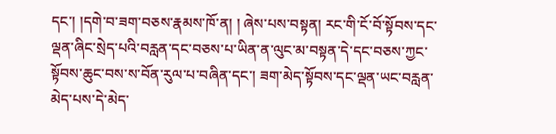དང་། །དགེ་བ་ཟག་བཅས་རྣམས་ཁོ་ན། ། ཞེས་པས་བསྟན། རང་གི་ངོ་བོ་སྟོབས་དང་ལྡན་ཞིང་སྲེད་པའི་བརླན་དང་བཅས་པ་ཡིན་ན་ལུང་མ་བསྟན་དེ་དང་བཅས་ཀྱང་སྟོབས་ཆུང་བས་ས་བོན་རུལ་པ་བཞིན་དང་། ཟག་མེད་སྟོབས་དང་ལྡན་ཡང་བརླན་མེད་པས་དེ་མེད་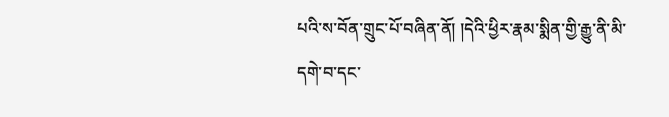པའི་ས་བོན་གྲུང་པོ་བཞིན་ནོ། །དེའི་ཕྱིར་རྣམ་སྨིན་གྱི་རྒྱུ་ནི་མི་དགེ་བ་དང་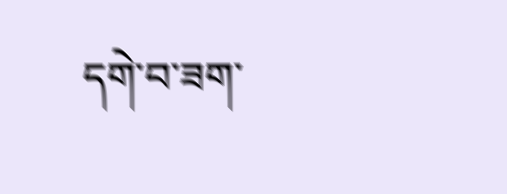དགེ་བ་ཟག་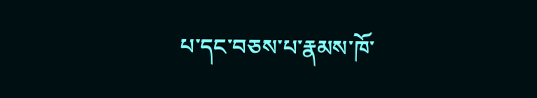པ་དང་བཅས་པ་རྣམས་ཁོ་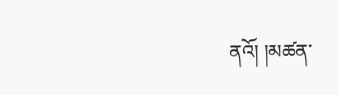ནའོ། །མཚན་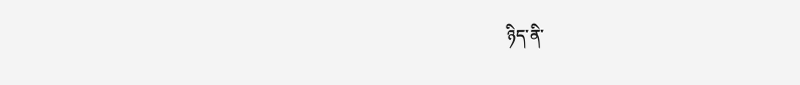ཉིད་ནི་